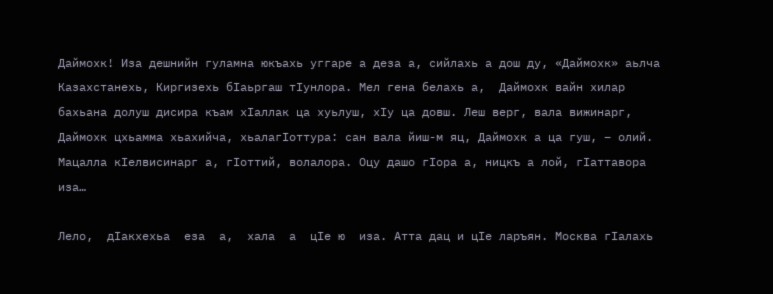Даймохк! Иза дешнийн гуламна юкъахь уггаре а деза а, сийлахь а дош ду, «Даймохк» аьлча Казахстанехь, Киргизехь бІаьргаш тІунлора. Мел гена белахь а,  Даймохк вайн хилар бахьана долуш дисира къам хІаллак ца хуьлуш, хІу ца довш. Леш верг, вала вижинарг, Даймохк цхьамма хьахийча, хьалагІоттура: сан вала йиш-м яц, Даймохк а ца гуш, – олий. Мацалла кІелвисинарг а, гІоттий, волалора. Оцу дашо гІора а, ницкъ а лой, гІаттавора иза…

Лело,  дІакхехьа  еза  а,  хала  а  цІе ю  иза. Атта дац и цІе ларъян. Москва гІалахь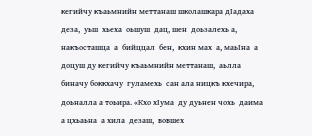кегийчу къаьмнийн меттанаш школашкара дІадаха деза,  уьш  хьеха  оьшуш  дац, шен  доьзалехь а, накъосташца  а  бийццал  бен,  кхин мах  а, маьІна  а доцуш ду кегийчу къаьмнийн меттанаш,  аьлла биначу боккхачу  гуламехь  сан ала ницкъ кхечира, доьналла а тоьира. «Кхо хІума  ду дуьнен чохь  даима  а цхьаьна  а хила  дезаш,  вовшех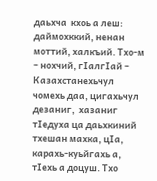даьхча  кхоь а леш: даймохккий, ненан моттий, халкъий. Тхо-м – нохчий, гІалгІай – Казахстанехьчул чомехь даа, цигахьчул  дезаниг,  хазаниг  тІедуха ца даьхкиний тхешан махка, цІа, карахь-куьйгахь а, тІехь а доцуш. Тхо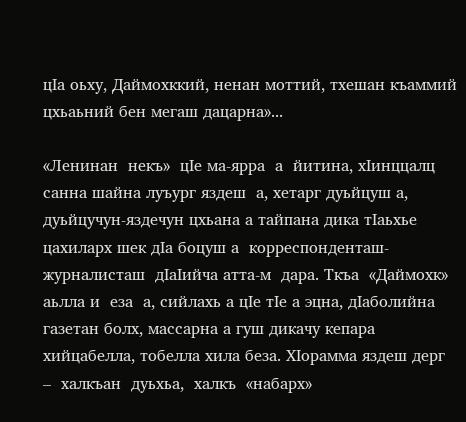цІа оьху, Даймохккий, ненан моттий, тхешан къаммий цхьаьний бен мегаш дацарна»...

«Ленинан  некъ»  цІе ма-ярра  а  йитина, хІинццалц  санна шайна луъург яздеш  а, хетарг дуьйцуш а, дуьйцучун-яздечун цхьана а тайпана дика тІаьхье цахиларх шек дІа боцуш а  корреспонденташ-журналисташ  дІаІийча атта-м  дара. Ткъа  «Даймохк»  аьлла и  еза  а, сийлахь а цІе тІе а эцна, дІаболийна газетан болх, массарна а гуш дикачу кепара хийцабелла, тобелла хила беза. ХІорамма яздеш дерг –  халкъан  дуьхьа,  халкъ  «набарх»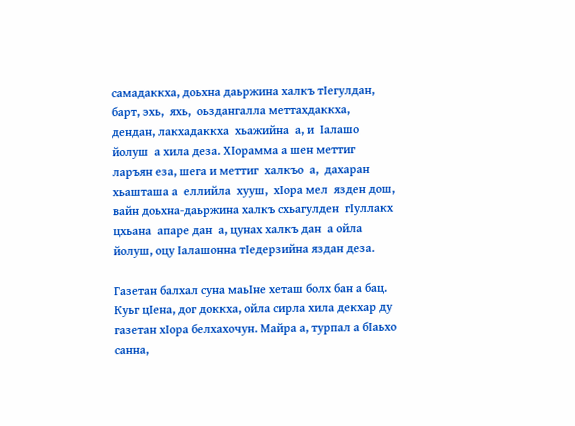самадаккха, доьхна даьржина халкъ тІегулдан, барт, эхь,  яхь,  оьздангалла меттахдаккха,  дендан, лакхадаккха  хьажийна  а, и  Іалашо йолуш  а хила деза. ХІорамма а шен меттиг ларъян еза, шега и меттиг  халкъо  а,  дахаран  хьашташа а  еллийла  хууш,  хІора мел  язден дош,  вайн доьхна-даьржина халкъ схьагулден  гІуллакх цхьана  апаре дан  а, цунах халкъ дан  а ойла йолуш, оцу Іалашонна тІедерзийна яздан деза.

Газетан балхал суна маьІне хеташ болх бан а бац. Куьг цІена, дог доккха, ойла сирла хила декхар ду  газетан хІора белхахочун. Майра а, турпал а бІаьхо санна,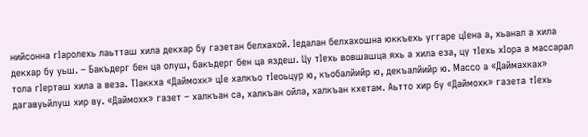нийсонна гІаролехь лаьтташ хила декхар бу газетан белхахой. Іедалан белхахошна юккъехь уггаре цІена а, хьанал а хила декхар бу уьш. – Бакъдерг бен ца олуш, бакъдерг бен ца яздеш. Цу тІехь вовшашца яхь а хила еза, цу тІехь хІора а массарал тола гІерташ хила а веза. ТІаккха «Даймохк» цІе халкъо тІеоьцур ю, къобалйийр ю, декъалйийр ю. Массо а «Даймахках» дагавуьйлуш хир ву. «Даймохк» газет – халкъан са, халкъан ойла, халкъан кхетам. Аьтто хир бу «Даймохк» газета тІехь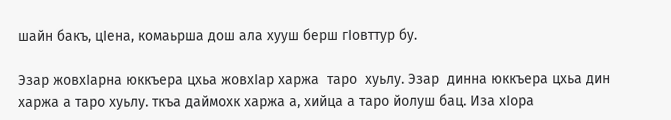шайн бакъ, цІена, комаьрша дош ала хууш берш гІовттур бу.

Эзар жовхІарна юккъера цхьа жовхІар харжа  таро  хуьлу. Эзар  динна юккъера цхьа дин харжа а таро хуьлу. ткъа даймохк харжа а, хийца а таро йолуш бац. Иза хІора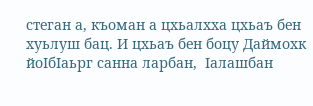стеган а, къоман а цхьалхха цхьаъ бен хуьлуш бац. И цхьаъ бен боцу Даймохк йоІбІаьрг санна ларбан,  Іалашбан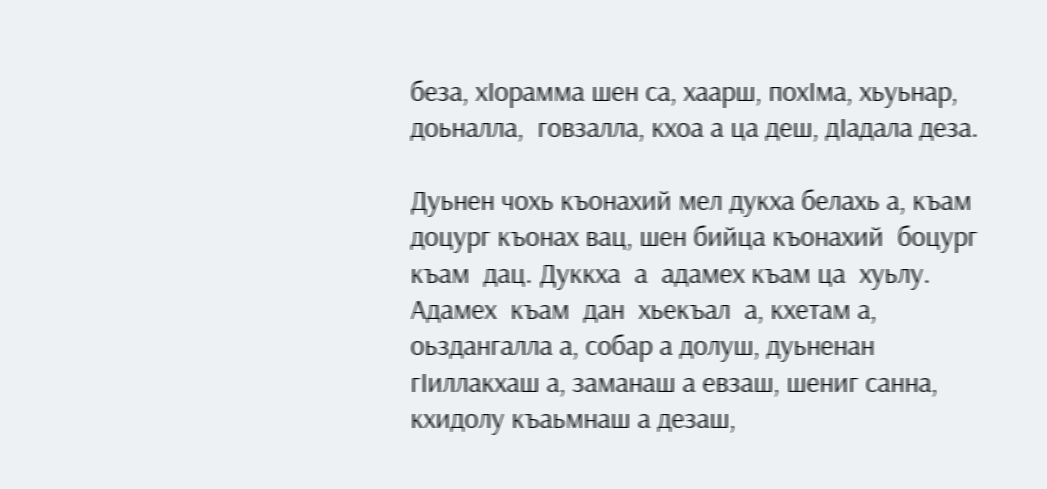беза, хІорамма шен са, хаарш, похІма, хьуьнар, доьналла,  говзалла, кхоа а ца деш, дІадала деза.

Дуьнен чохь къонахий мел дукха белахь а, къам доцург къонах вац, шен бийца къонахий  боцург   къам  дац. Дуккха  а  адамех къам ца  хуьлу. Адамех  къам  дан  хьекъал  а, кхетам а, оьздангалла а, собар а долуш, дуьненан гІиллакхаш а, заманаш а евзаш, шениг санна, кхидолу къаьмнаш а дезаш,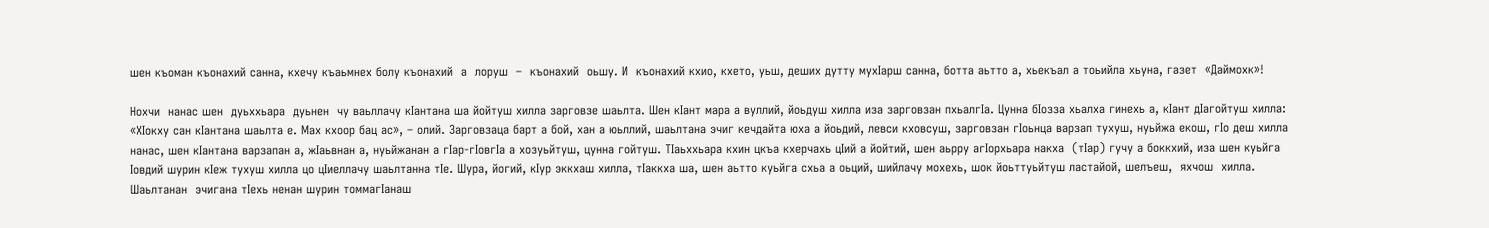шен къоман къонахий санна, кхечу къаьмнех болу къонахий  а  лоруш  –  къонахий  оьшу. И  къонахий кхио, кхето, уьш, деших дутту мухІарш санна, ботта аьтто а, хьекъал а тоьийла хьуна, газет  «Даймохк»!

Нохчи  нанас шен  дуьххьара  дуьнен  чу ваьллачу кІантана ша йойтуш хилла зарговзе шаьлта. Шен кІант мара а вуллий, йоьдуш хилла иза зарговзан пхьалгІа. Цунна бІозза хьалха гинехь а, кІант дІагойтуш хилла: «ХІокху сан кІантана шаьлта е. Мах кхоор бац ас», – олий. Зарговзаца барт а бой, хан а юьллий, шаьлтана эчиг кечдайта юха а йоьдий, левси кховсуш, зарговзан гІоьнца варзап тухуш, нуьйжа екош, гІо деш хилла нанас, шен кІантана варзапан а, жІаьвнан а, нуьйжанан а гІар-гІовгІа а хозуьйтуш, цунна гойтуш. ТІаьххьара кхин цкъа кхерчахь цІий а йойтий, шен аьрру агІорхьара накха  (тІар) гучу а боккхий, иза шен куьйга Іовдий шурин кІеж тухуш хилла цо цІиеллачу шаьлтанна тІе. Шура, йогий, кІур эккхаш хилла, тІаккха ша, шен аьтто куьйга схьа а оьций, шийлачу мохехь, шок йоьттуьйтуш ластайой, шелъеш,  яхчош  хилла. Шаьлтанан  эчигана тІехь ненан шурин томмагІанаш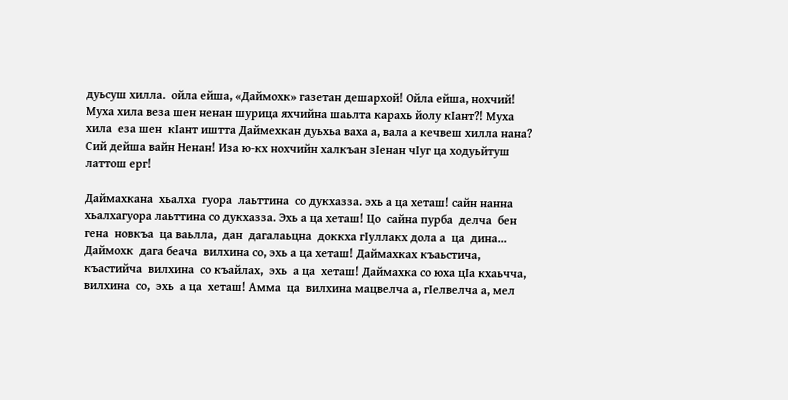дуьсуш хилла.  ойла ейша, «Даймохк» газетан дешархой! Ойла ейша, нохчий! Муха хила веза шен ненан шурица яхчийна шаьлта карахь йолу кІант?! Муха  хила  еза шен  кІант иштта Даймехкан дуьхьа ваха а, вала а кечвеш хилла нана? Сий дейша вайн Ненан! Иза ю-кх нохчийн халкъан зІенан чІуг ца ходуьйтуш латтош ерг!

Даймахкана  хьалха  гуора  лаьттина  со дукхазза. эхь а ца хеташ! сайн нанна хьалхагуора лаьттина со дукхазза. Эхь а ца хеташ! Цо  сайна пурба  делча  бен гена  новкъа  ца ваьлла,  дан  дагалаьцна  доккха гІуллакх дола а  ца  дина... Даймохк  дага беача  вилхина со, эхь а ца хеташ! Даймахках къаьстича, къастийча  вилхина  со къайлах,  эхь  а ца  хеташ! Даймахка со юха цІа кхаьчча,  вилхина  со,  эхь  а ца  хеташ! Амма  ца  вилхина мацвелча а, гІелвелча а, мел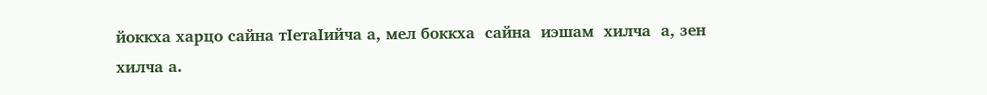йоккха харцо сайна тІетаІийча а, мел боккха  сайна  иэшам  хилча  а, зен хилча а.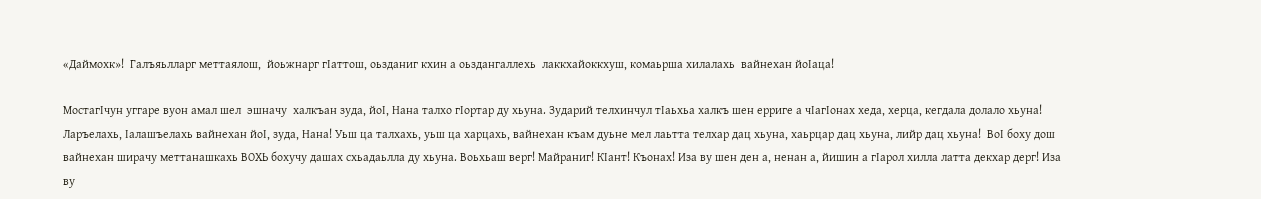«Даймохк»!  Галъяьлларг меттаялош,  йоьжнарг гІаттош, оьзданиг кхин а оьздангаллехь  лаккхайоккхуш, комаьрша хилалахь  вайнехан йоІаца!

МостагІчун уггаре вуон амал шел  эшначу  халкъан зуда, йоІ, Нана талхо гІортар ду хьуна. Зударий телхинчул тІаьхьа халкъ шен ерриге а чІагІонах хеда, херца, кегдала долало хьуна! Ларъелахь, Іалашъелахь вайнехан йоІ, зуда, Нана! Уьш ца талхахь, уьш ца харцахь, вайнехан къам дуьне мел лаьтта телхар дац хьуна, хаьрцар дац хьуна, лийр дац хьуна!  ВоІ боху дош  вайнехан ширачу меттанашкахь ВОХЬ бохучу дашах схьадаьлла ду хьуна. Воьхьаш верг! Майраниг! КІант! Къонах! Иза ву шен ден а, ненан а, йишин а гІарол хилла латта декхар дерг! Иза ву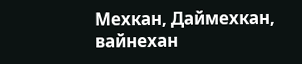Мехкан, Даймехкан, вайнехан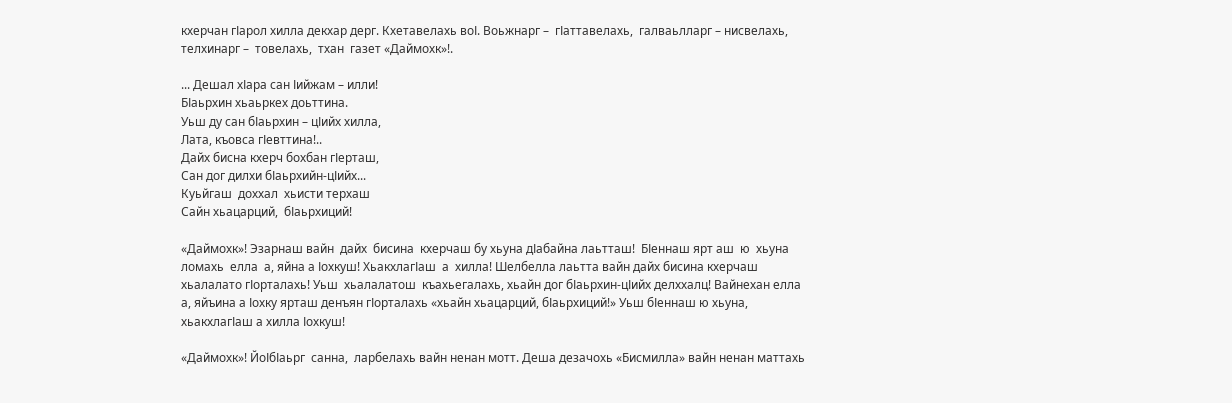кхерчан гІарол хилла декхар дерг. Кхетавелахь воІ. Воьжнарг –  гІаттавелахь,  галваьлларг – нисвелахь,  телхинарг –  товелахь,  тхан  газет «Даймохк»!.

... Дешал хІара сан Іийжам – илли!
БІаьрхин хьаьркех доьттина.
Уьш ду сан бІаьрхин – цІийх хилла,
Лата, къовса гІевттина!..
Дайх бисна кхерч бохбан гІерташ,
Сан дог дилхи бІаьрхийн-цІийх...
Куьйгаш  доххал  хьисти терхаш
Сайн хьацарций,  бІаьрхиций!

«Даймохк»! Эзарнаш вайн  дайх  бисина  кхерчаш бу хьуна дІабайна лаьтташ!  БІеннаш ярт аш  ю  хьуна ломахь  елла  а, яйна а Іохкуш! ХьакхлагІаш  а  хилла! Шелбелла лаьтта вайн дайх бисина кхерчаш хьалалато гІорталахь! Уьш  хьалалатош  къахьегалахь, хьайн дог бІаьрхин-цІийх делххалц! Вайнехан елла а, яйъина а Іохку ярташ денъян гІорталахь «хьайн хьацарций, бІаьрхиций!» Уьш бІеннаш ю хьуна, хьакхлагІаш а хилла Іохкуш!

«Даймохк»! ЙоІбІаьрг  санна,  ларбелахь вайн ненан мотт. Деша дезачохь «Бисмилла» вайн ненан маттахь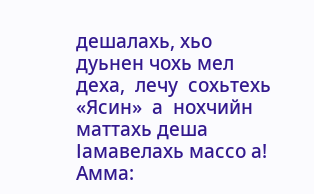дешалахь, хьо дуьнен чохь мел  деха,  лечу  сохьтехь  «Ясин»  а  нохчийн маттахь деша Іамавелахь массо а! Амма: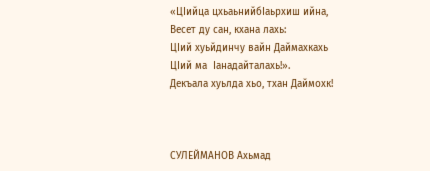«ЦІийца цхьаьнийбІаьрхиш ийна,
Весет ду сан, кхана лахь:
ЦІий хуьйдинчу вайн Даймахкахь
ЦІий ма  Іанадайталахь!».
Декъала хуьлда хьо, тхан Даймохк!



СУЛЕЙМАНОВ Ахьмад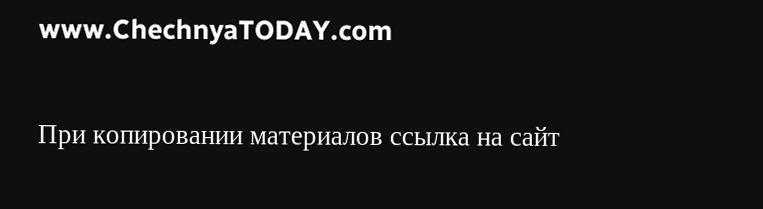www.ChechnyaTODAY.com


При копировании материалов ссылка на сайт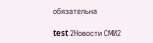обязательна

test 2Новости СМИ2